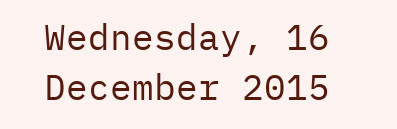Wednesday, 16 December 2015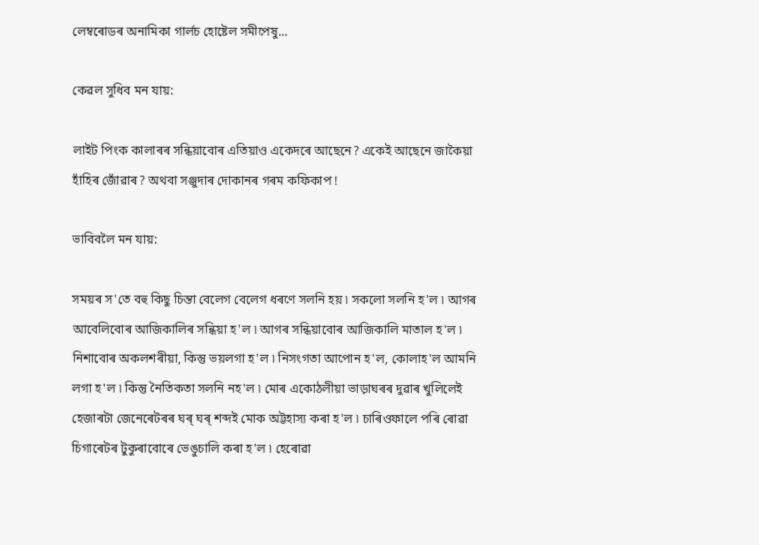লেম্বৰোডৰ অনামিকা গাৰ্লচ হোষ্টেল সমীপেষু...

কেৱল সুধিব মন যায়:

লাইট পিংক কালাৰৰ সন্ধিয়াবোৰ এতিয়াও একেদৰে আছেনে? একেই আছেনে জাকৈয়া হাঁহিৰ জোঁৱাৰ? অথবা সঞ্জুদাৰ দোকানৰ গৰম কফিকাপ !

ভাবিবলৈ মন যায়:

সময়ৰ স'তে বহু কিছু চিন্তা বেলেগ বেলেগ ধৰণে সলনি হয় ৷ সকলো সলনি হ'ল ৷ আগৰ আবেলিবোৰ আজিকালিৰ সন্ধিয়া হ'ল ৷ আগৰ সন্ধিয়াবোৰ আজিকালি মাতাল হ'ল ৷ নিশাবোৰ অকলশৰীয়া, কিন্তু ভয়লগা হ'ল ৷ নিসংগতা আপোন হ'ল, কোলাহ'ল আমনি লগা হ'ল ৷ কিন্তু নৈতিকতা সলনি নহ'ল ৷ মোৰ একোঠলীয়া ভাড়াঘৰৰ দুৱাৰ খুলিলেই হেজাৰটা জেনেৰেটৰৰ ঘৰ্ ঘৰ্ শব্দই মোক অট্টহাস্য কৰা হ'ল ৷ চাৰিওফালে পৰি ৰোৱা চিগাৰেটৰ টুকুৰাবোৰে ভেঙুচালি কৰা হ'ল ৷ হেৰোৱা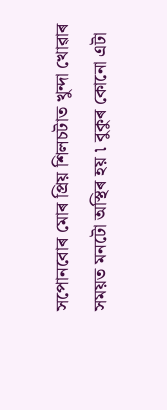সপোনবোৰ মোৰ প্ৰিয় শিলচটাত খুন্দা খোৱাৰ সময়ত মনটো অস্থিৰ হয় ৷ বুকুৰ কোনো এটা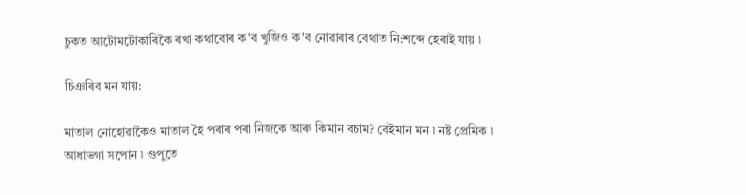চুকত আটোমটোকাৰিকৈ ৰখা কথাবোৰ ক'ব খুজিও ক'ব নোৱাৰাৰ বেথাত নি:শব্দে হেৰাই যায় ৷

চিঞৰিব মন যায়:

মাতাল নোহোৱাকৈও মাতাল হৈ পৰাৰ পৰা নিজকে আৰু কিমান বচাম? বেইমান মন ৷ নষ্ট প্ৰেমিক ৷ আধাভগা সপোন ৷ গুপুতে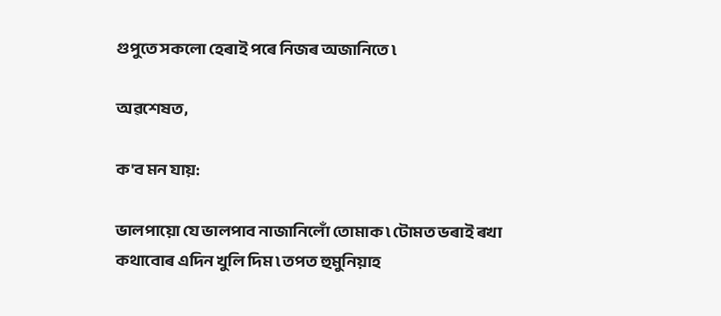গুপুতে সকলো হেৰাই পৰে নিজৰ অজানিতে ৷

অৱশেষত,

ক'ব মন যায়:

ভালপায়ো যে ভালপাব নাজানিলোঁ তোমাক ৷ টোমত ভৰাই ৰখা কথাবোৰ এদিন খুলি দিম ৷ তপত হুমুনিয়াহ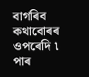বাগৰিব কথাবোৰৰ ওপৰেদি ৷ পাৰ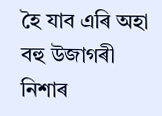হৈ যাব এৰি অহা বহু উজাগৰী নিশাৰ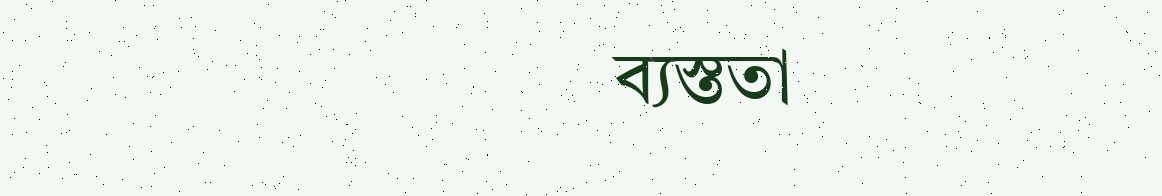ব্যস্ততা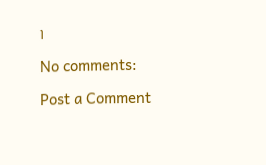৷

No comments:

Post a Comment